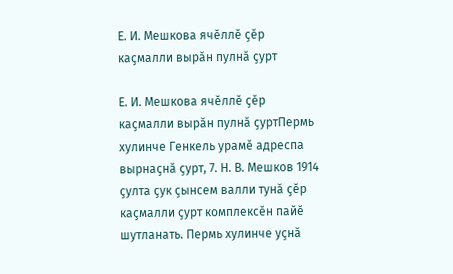Е. И. Мешкова ячӗллӗ ҫӗр каҫмалли вырӑн пулнӑ ҫурт

Е. И. Мешкова ячӗллӗ ҫӗр каҫмалли вырӑн пулнӑ ҫуртПермь хулинче Генкель урамӗ адреспа вырнаҫнӑ ҫурт, 7. Н. В. Мешков 1914 ҫулта ҫук ҫынсем валли тунӑ ҫӗр каҫмалли ҫурт комплексӗн пайӗ шутланать. Пермь хулинче уҫнӑ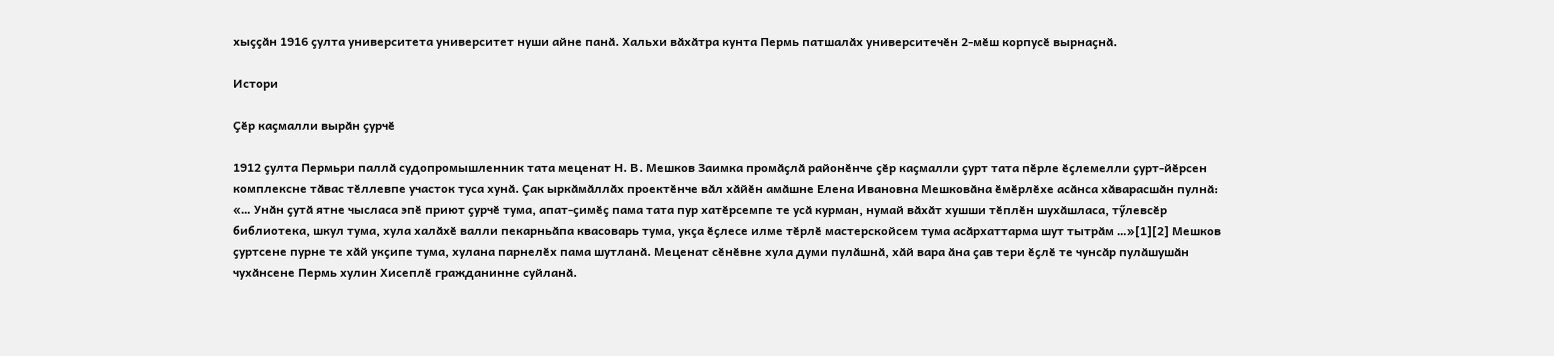хыҫҫӑн 1916 ҫулта университета университет нуши айне панӑ. Хальхи вӑхӑтра кунта Пермь патшалӑх университечӗн 2-мӗш корпусӗ вырнаҫнӑ.

Истори

Ҫӗр каҫмалли вырӑн ҫурчӗ

1912 ҫулта Пермьри паллӑ судопромышленник тата меценат Н. В. Мешков Заимка промӑҫлӑ районӗнче ҫӗр каҫмалли ҫурт тата пӗрле ӗҫлемелли ҫурт-йӗрсен комплексне тӑвас тӗллевпе участок туса хунӑ. Ҫак ыркӑмӑллӑх проектӗнче вӑл хӑйӗн амӑшне Елена Ивановна Мешковӑна ӗмӗрлӗхе асӑнса хӑварасшӑн пулнӑ: «… Унӑн ҫутӑ ятне чысласа эпӗ приют ҫурчӗ тума, апат-ҫимӗҫ пама тата пур хатӗрсемпе те усӑ курман, нумай вӑхӑт хушши тӗплӗн шухӑшласа, тӳлевсӗр библиотека, шкул тума, хула халӑхӗ валли пекарньӑпа квасоварь тума, укҫа ӗҫлесе илме тӗрлӗ мастерскойсем тума асӑрхаттарма шут тытрӑм …»[1][2] Мешков ҫуртсене пурне те хӑй укҫипе тума, хулана парнелӗх пама шутланӑ. Меценат сӗнӗвне хула думи пулӑшнӑ, хӑй вара ӑна ҫав тери ӗҫлӗ те чунсӑр пулӑшушӑн чухӑнсене Пермь хулин Хисеплӗ гражданинне суйланӑ.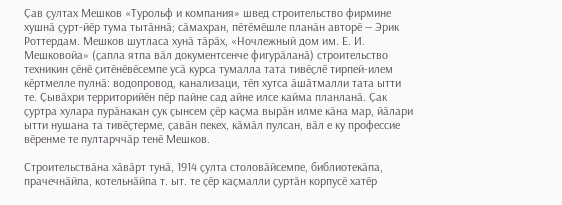Ҫав ҫултах Мешков «Турольф и компания» швед строительство фирмине хушнӑ ҫурт-йӗр тума тытӑннӑ; сӑмахран, пӗтӗмӗшле планӑн авторӗ — Эрик Роттердам. Мешков шутласа хунӑ тӑрӑх, «Ночлежный дом им. Е. И. Мешковойа» (ҫапла ятпа вӑл документсенче фигурӑланӑ) строительство техникин ҫӗнӗ ҫитӗнӗвӗсемпе усӑ курса тумалла тата тивӗҫлӗ тирпей-илем кӗртмелле пулнӑ: водопровод, канализаци, тӗп хутса ӑшӑтмалли тата ытти те. Ҫывӑхри территорийӗн пӗр пайне сад айне илсе кайма планланӑ. Ҫак ҫуртра хулара пурӑнакан ҫук ҫынсем ҫӗр каҫма вырӑн илме кӑна мар, йӑлари ытти нушана та тивӗҫтерме, ҫавӑн пекех, кӑмӑл пулсан, вӑл е ку профессие вӗренме те пултарччӑр тенӗ Мешков.

Строительствӑна хӑвӑрт тунӑ, 1914 ҫулта столовӑйсемпе, библиотекӑпа, прачечнӑйпа, котельнӑйпа т. ыт. те ҫӗр каҫмалли ҫуртӑн корпусӗ хатӗр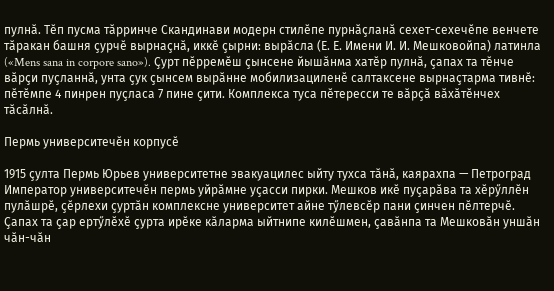пулнӑ. Тӗп пусма тӑрринче Скандинави модерн стилӗпе пурнӑҫланӑ сехет-сехечӗпе венчете тӑракан башня ҫурчӗ вырнаҫнӑ, иккӗ ҫырни: вырӑсла (Е. Е. Имени И. И. Мешковойпа) латинла («Mens sana in corpore sano»). Ҫурт пӗрремӗш ҫынсене йышӑнма хатӗр пулнӑ, ҫапах та тӗнче вӑрҫи пуҫланнӑ, унта ҫук ҫынсем вырӑнне мобилизациленӗ салтаксене вырнаҫтарма тивнӗ: пӗтӗмпе 4 пинрен пуҫласа 7 пине ҫити. Комплекса туса пӗтересси те вӑрҫӑ вӑхӑтӗнчех тӑсӑлнӑ.

Пермь университечӗн корпусӗ

1915 ҫулта Пермь Юрьев университетне эвакуацилес ыйту тухса тӑнӑ, каярахпа — Петроград Император университечӗн пермь уйрӑмне уҫасси пирки. Мешков икӗ пуҫарӑва та хӗрӳллӗн пулӑшрӗ, ҫӗрлехи ҫуртӑн комплексне университет айне тӳлевсӗр пани ҫинчен пӗлтерчӗ. Ҫапах та ҫар ертӳлӗхӗ ҫурта ирӗке кӑларма ыйтнипе килӗшмен, ҫавӑнпа та Мешковӑн уншӑн чӑн-чӑн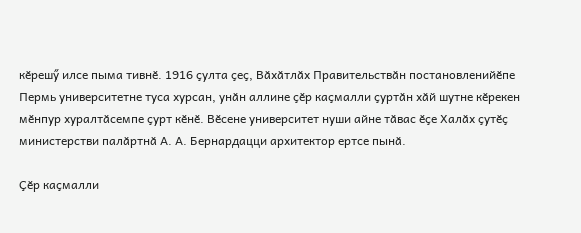кӗрешӳ илсе пыма тивнӗ. 1916 ҫулта ҫеҫ, Вӑхӑтлӑх Правительствӑн постановленийӗпе Пермь университетне туса хурсан, унӑн аллине ҫӗр каҫмалли ҫуртӑн хӑй шутне кӗрекен мӗнпур хуралтӑсемпе ҫурт кӗнӗ. Вӗсене университет нуши айне тӑвас ӗҫе Халӑх ҫутӗҫ министерстви палӑртнӑ А. А. Бернардацци архитектор ертсе пынӑ.

Ҫӗр каҫмалли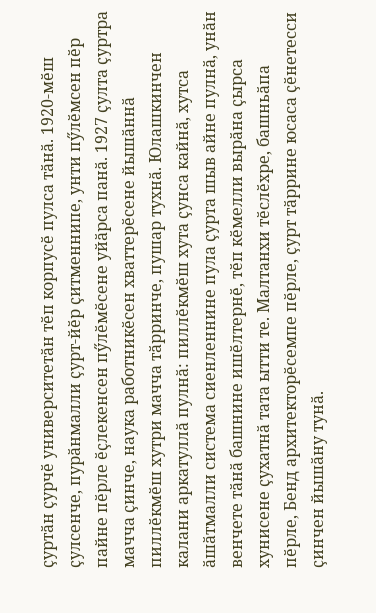ҫуртӑн ҫурчӗ университетӑн тӗп корпусӗ пулса тӑнӑ. 1920-мӗш ҫулсенче, пурӑнмалли ҫурт-йӗр ҫитменнипе, унти пӳлӗмсен пӗр пайне пӗрле ӗҫлекенсен пӳлӗмӗсене уйӑрса панӑ. 1927 ҫулта ҫуртра мачча ҫинче, наука работникӗсен хваттерӗсене йышӑннӑ пиллӗкмӗш хутри мачча тӑрринче, пушар тухнӑ. Юлашкинчен калани аркатуллӑ пулнӑ: пиллӗкмӗш хута ҫунса кайнӑ, хутса ӑшӑтмалли система сиенленнине пула ҫурта шыв айне пулнӑ, унӑн венчете тӑнӑ башнине ишӗлтернӗ, тӗп кӗмелли вырӑна ҫырса хунисене ҫухатнӑ тата ытти те. Малтанхи тӗслӗхре, башньӑпа пӗрле, Бенд архитекторӗсемпе пӗрле, ҫурт тӑррине юсаса ҫӗнетесси ҫинчен йышӑну тунӑ.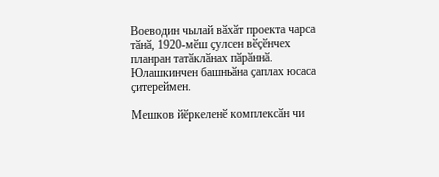Воеводин чылай вӑхӑт проекта чарса тӑнӑ, 1920-мӗш ҫулсен вӗҫӗнчех планран татӑклӑнах пӑрӑннӑ. Юлашкинчен башньӑна ҫаплах юсаса ҫитереймен.

Мешков йӗркеленӗ комплексӑн чи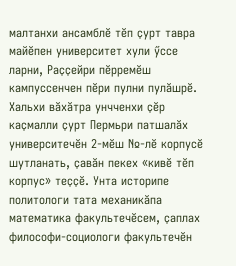малтанхи ансамблӗ тӗп ҫурт тавра майӗпен университет хули ӳссе ларни, Раҫҫейри пӗрремӗш кампуссенчен пӗри пулни пулӑшрӗ. Хальхи вӑхӑтра унчченхи ҫӗр каҫмалли ҫурт Пермьри патшалӑх университечӗн 2-мӗш №-лӗ корпусӗ шутланать, ҫавӑн пекех «кивӗ тӗп корпус» теҫҫӗ. Унта историпе политологи тата механикӑпа математика факультечӗсем, ҫаплах философи-социологи факультечӗн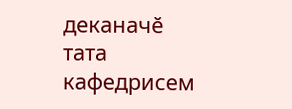деканачӗ тата кафедрисем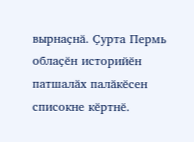вырнаҫнӑ. Ҫурта Пермь облаҫӗн историйӗн патшалӑх палӑкӗсен списокне кӗртнӗ.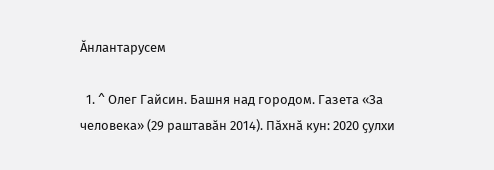Ӑнлантарусем

  1. ^ Олег Гайсин. Башня над городом. Газета «За человека» (29 раштавӑн 2014). Пӑхнӑ кун: 2020 ҫулхи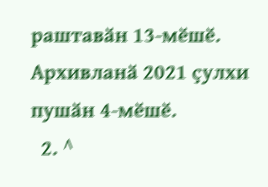раштавӑн 13-мӗшӗ. Архивланӑ 2021 ҫулхи пушӑн 4-мӗшӗ.
  2. ^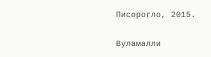Писорогло, 2015.

Вуламалли